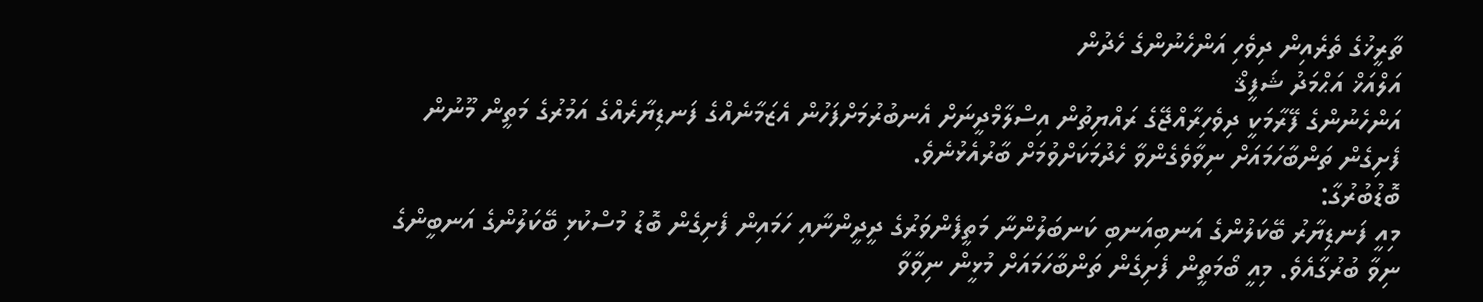ތާރީޚުގެ ތެރެއިން ދިވެހި އަންހެނުންގެ ހެދުން
އަލްއަޚް އަޙްމަދު ޝަފީޤް
އަންހެނުންގެ ފޭރާމަކީ ދިވެހިރާއްޖޭގެ ރައްޔިތުން އިސްލާމްދީނަށް އެނބުރުމަށްފަހުން އެޒަމާނެއްގެ ފަނޑިޔާރެއްގެ އަމުރުގެ މަތީން މޫނުން ފެށިގެން ތަންބާހަމައަށް ނިވާވެގެންވާ ހެދުމަކަށްވުމަށް ބާރުއެޅުނެވެ.
ބޮޑުބުރުގާ:
މިއީ ފަނޑިޔާރު ބޭކަލުންގެ އަނބިއަނބި ކަނބަލުންނާ މަތީފެންވަރުގެ ދީދީންނާއި ހަމައިން ފެށިގެން ބޮޑު މުސްކުޅި ބޭކަލުންގެ އަނބީންގެ ނިވާ ބުރުގާއެވެ. މިއީ ބޯމަތީން ފެށިގެން ތަންބާހަމައަށް މުޅީން ނިވާވާ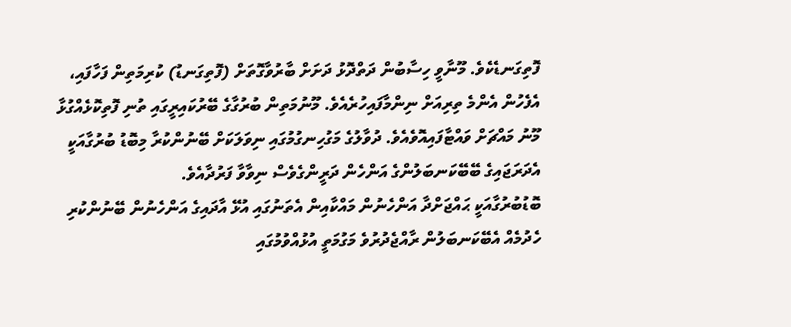ފޮތިގަނޑެކެވެ. މޫނާވީ ހިސާބުން ދަތްދޮޅު ދަށަށް ބާރުވާގޮތަށް (ފޮތިގަނޑު) ކުރިމަތިން ފަހާފައި، އެފެހުން އެންމެ ތިރިއަށް ނިންމާފައިހުރެއެވެ. މޫނުމަތިން ބުރުގާގެ ބޭރުކައިރީގައި ތުނި ފޮތިކޮޅެއްގުޅާ މޫނު މައްޗަށް ވައްޓާފައިއޮވެއެވެ. ދުވާލުގެ މަގުހިނގުމުގައި ނިވަލަކަށް ބޭނުންކުރާ މިބޮޑު ބުރުގާއަކީ އެދަރަޖައިގެ ބޭބޭކަނބަލުންގެ އަންހެން ދަރީންގެވެސް ނިވާވާ ފަރުދާއެވެ.
ބޮޑުބުރުގާއަކީ ޙައްޖަށްދާ އަންހެނުން މައްކާއިން އެތަނުގައި އުޅޭ އާދައިގެ އަންހެނުން ބޭނުންކުރި ހެދުމެއް އެބޭކަނބަލުން ރާއްޖެދުރުވެ މަގުމަތީ އުޅުއްވުމުގައި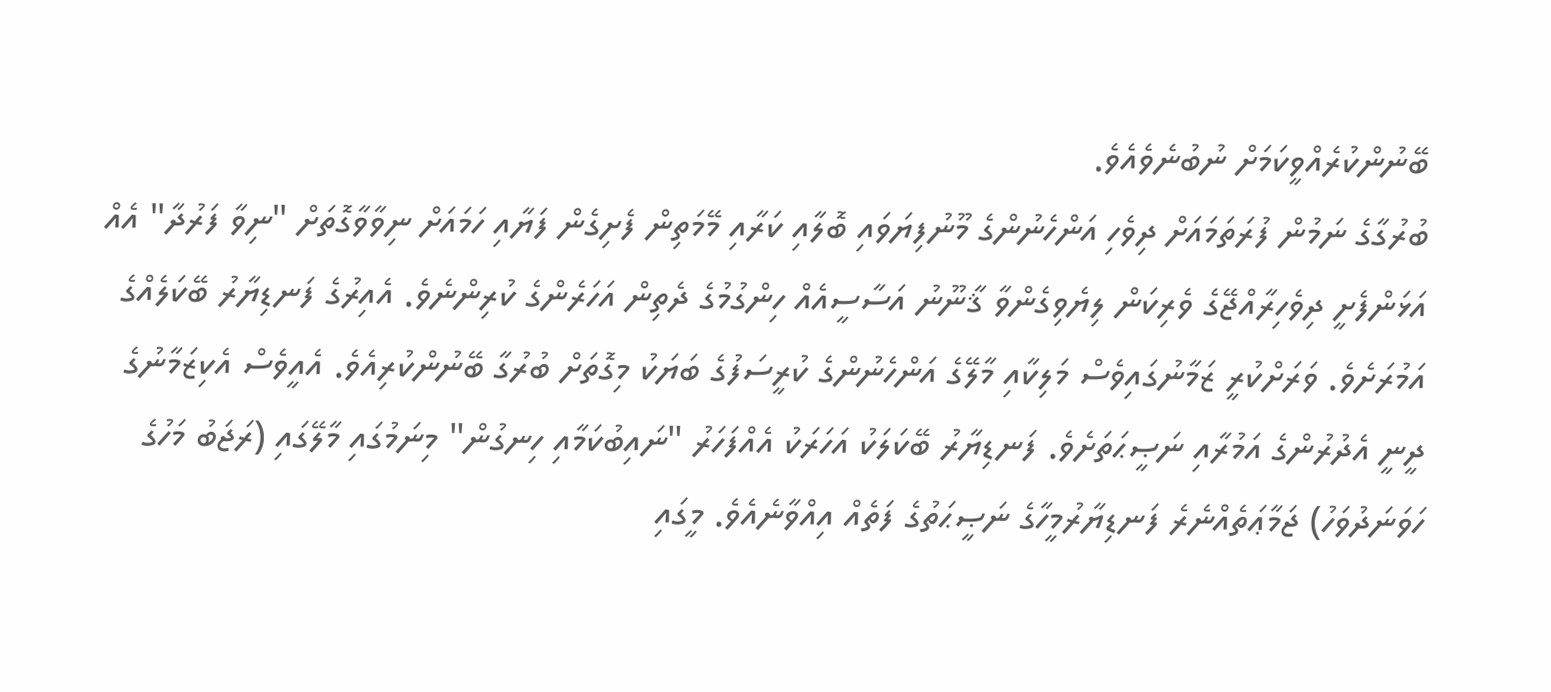ބޭނުންކުރެއްވީކަމަށް ނުބުނެވެއެވެ.
ބުރުގާގެ ނަމުން ފުރަތަމައަށް ދިވެހި އަންހެނުންގެ މޫނުފިޔަވައި ބޮލާއި ކަރާއި މޭމަތިން ފެށިގެން ފަޔާއި ހަމައަށް ނިވާވާގޮތަށް "ނިވާ ފަރުދާ" އެއް އަޅަންފެށީ ދިވެހިރާއްޖޭގެ ވެރިކަން ލިޔެވިގެންވާ ޤާނޫނު އަސާސީއެއް ހިންގުމުގެ ދެތިން އަހަރެންގެ ކުރިންނެވެ. އެއިރުގެ ފަނޑިޔާރު ބޭކަލެއްގެ އަމުރަށެވެ. ވަރަށްކުރީ ޒަމާނުގައިވެސް މަލިކާއި މާލޭގެ އަންހެނުންގެ ކުރީސަފުގެ ބަޔަކު މިގޮތަށް ބުރުގާ ބޭނުންކުރިއެވެ. އެއީވެސް އެކިޒަމާނުގެ ދީނީ އެދުރުންގެ އަމުރާއި ނަޞީޙަތަށެވެ. ފަނޑިޔާރު ބޭކަލަކު އަހަރަކު އެއްފަހަރު "ނައިބުކަމާއި ހިނގުން" މިނަމުގައި މާލޭގައި (ރަޖަބު މަހުގެ ހަވަނަދުވަހު) ޖަމާޢަތެއްނެރެ ފަނޑިޔާރުމީހާގެ ނަޞީޙަތުގެ ފަތެއް އިއްވާނެއެވެ. މީގައި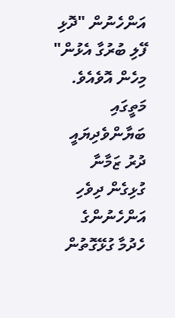އަންހެނުން "ދޮޅި ފޭލި ބުރުގާ އެޅުން" މިހެން އޮވެއެވެ.
މަތީގައި ބަޔާންވެދިޔައީ ދުރު ޒަމާނާ ގުޅިގެން ދިވެހި އަންހެނުންގެ ހެދުމާ ގުޅޭގޮތުން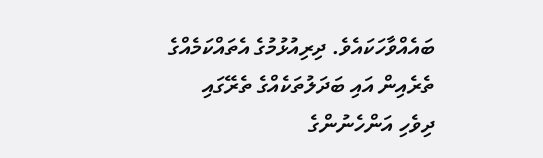ބައެއްވާހަކައެވެ. ދިރިއުޅުމުގެ އެތައްކަމެއްގެ ތެރެއިން އައި ބަދަލުތަކެއްގެ ތެރޭގައި ދިވެހި އަންހެނުންގެ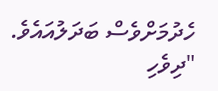ހެދުމަށްވެސް ބަދަލުއައެވެ.
"ދިވެހި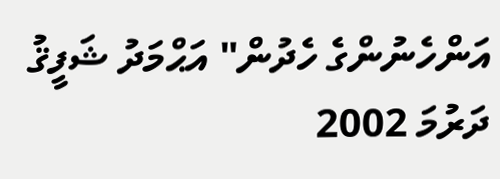އަންހެނުންގެ ހެދުން" އަޙްމަދު ޝަފީޤު ދަރުމަ 2002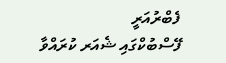ފެބްރުއަރީ
ފޭސްބުކްގައި ޝެއަރ ކުރައްވާ